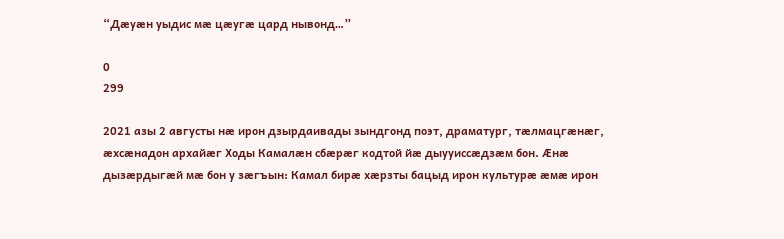“Дӕуӕн уыдис мӕ цӕугӕ цард нывонд…”

0
299

2021 азы 2 августы нӕ ирон дзырдаивады зындгонд поэт, драматург, тӕлмацгӕнӕг, ӕхсӕнадон архайӕг Ходы Камалӕн сбӕрӕг кодтой йӕ дыууиссӕдзӕм бон. Ӕнӕ дызӕрдыгӕй мӕ бон у зӕгъын: Камал бирӕ хӕрзты бацыд ирон культурӕ ӕмӕ ирон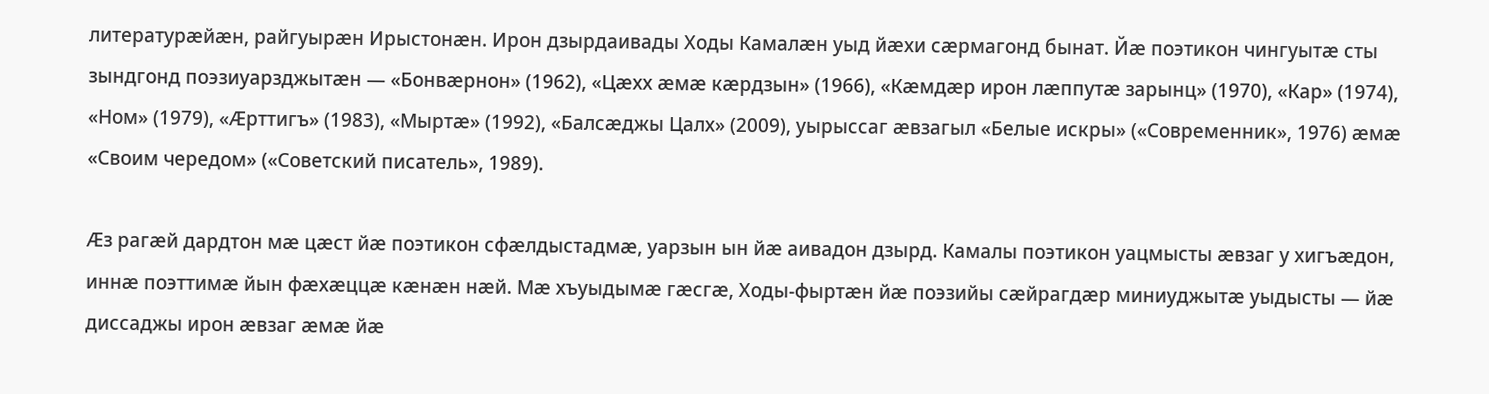литературӕйӕн, райгуырӕн Ирыстонӕн. Ирон дзырдаивады Ходы Камалӕн уыд йӕхи сӕрмагонд бынат. Йӕ поэтикон чингуытӕ сты зындгонд поэзиуарзджытӕн — «Бонвӕрнон» (1962), «Цӕхх ӕмӕ кӕрдзын» (1966), «Кӕмдӕр ирон лӕппутӕ зарынц» (1970), «Кар» (1974), «Ном» (1979), «Ӕрттигъ» (1983), «Мыртӕ» (1992), «Балсӕджы Цалх» (2009), уырыссаг ӕвзагыл «Белые искры» («Современник», 1976) ӕмӕ «Своим чередом» («Советский писатель», 1989).

Ӕз рагӕй дардтон мӕ цӕст йӕ поэтикон сфӕлдыстадмӕ, уарзын ын йӕ аивадон дзырд. Камалы поэтикон уацмысты ӕвзаг у хигъӕдон, иннӕ поэттимӕ йын фӕхӕццӕ кӕнӕн нӕй. Мӕ хъуыдымӕ гӕсгӕ, Ходы-фыртӕн йӕ поэзийы сӕйрагдӕр миниуджытӕ уыдысты — йӕ диссаджы ирон ӕвзаг ӕмӕ йӕ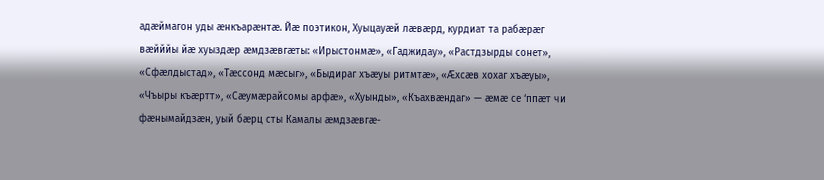адӕймагон уды ӕнкъарӕнтӕ. Йӕ поэтикон, Хуыцауӕй лӕвӕрд, курдиат та рабӕрӕг вӕйййы йӕ хуыздӕр ӕмдзӕвгӕты: «Ирыстонмӕ», «Гаджидау», «Растдзырды сонет», «Сфӕлдыстад», «Тӕссонд мӕсыг», «Быдираг хъӕуы ритмтӕ», «Ӕхсӕв хохаг хъӕуы», «Чъыры къӕртт», «Сӕумӕрайсомы арфӕ», «Хуынды», «Къахвӕндаг» — ӕмӕ се ‘ппӕт чи фӕнымайдзӕн, уый бӕрц сты Камалы ӕмдзӕвгӕ-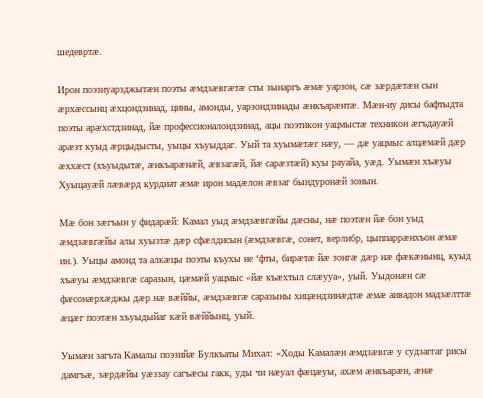шедевртӕ.

Ирон поэзиуарзджытӕн поэты ӕмдзӕвгӕтӕ сты зынаргъ ӕмӕ уарзон, сӕ зӕрдӕтӕн сын ӕрхӕссынц ӕхцондзинад, цины, амонды, уарзондзинады ӕнкъарӕнтӕ. Мӕн-иу дисы бафтыдта поэты арӕхстдзинад, йӕ профессионалондзинад, ацы поэтикон уацмыстӕ техникон ӕгъдауӕй арӕзт куыд ӕрцыдысты, уыцы хъуыддаг. Уый та хуымӕтӕг нӕу, — дӕ уацмыс алцӕмӕй дӕр ӕххӕст (хъуыдытӕ, ӕнкъарӕнӕй, ӕвзагӕй, йӕ сарӕзтӕй) куы рауайа, уӕд. Уымӕн хъӕуы Хуыцауӕй лӕвӕрд курдиат ӕмӕ ирон мадӕлон ӕвзаг бындуронӕй зонын.

Мӕ бон зӕгъын у фидарӕй: Камал уыд ӕмдзӕвгӕйы дӕсны, нӕ поэтӕн йӕ бон уыд ӕмдзӕвгӕйы алы хуызтӕ дӕр сфӕлдисын (ӕмдзӕвгӕ, сонет, верлибр, цыппаррӕнхъон ӕмӕ ин.). Уыцы амонд та алкӕцы поэты къухы не ‘фты, бирӕтӕ йӕ зонгӕ дӕр нӕ фӕкӕнынц, куыд хъӕуы ӕмдзӕвгӕ саразын, цӕмӕй уацмыс «йӕ къӕхтыл слӕууа», уый. Уыдонӕн сӕ фӕсонӕрхӕджы дӕр нӕ вӕййы, ӕмдзӕвгӕ саразыны хицӕндзинӕдтӕ ӕмӕ аивадон мадзӕлттӕ ӕцӕг поэтӕн хъуыдыйаг кӕй вӕййынц, уый.

Уымӕн загъта Камалы поэзийӕ Булкъаты Михал: «Ходы Камалӕн ӕмдзӕвгӕ у судзаггаг рисы дамгъӕ, зӕрдӕйы уӕззау сагъӕсы гакк, уды чи нӕуал фӕцӕуы, ахӕм ӕнкъарӕн, ӕнӕ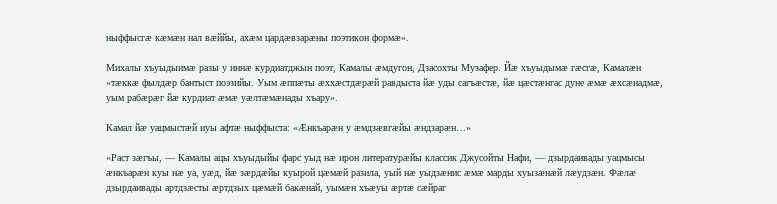ныффысгӕ кӕмӕн нал вӕййы, ахӕм цардӕвзарӕны поэтикон формӕ».

Михалы хъуыдыимӕ разы у иннӕ курдиатджын поэт, Камалы ӕмдугон, Дзасохты Музафер. Йӕ хъуыдымӕ гӕсгӕ, Камалӕн «тӕккӕ фылдӕр бантыст поэзийы. Уым ӕппӕты ӕххӕстдӕрӕй равдыста йӕ уды сагъӕстӕ, йӕ цӕстӕнгас дуне ӕмӕ ӕхсӕнадмӕ, уым рабӕрӕг йӕ курдиат ӕмӕ уӕлтӕмӕнады хъару».

Камал йӕ уацмыстӕй иуы афтӕ ныффыста: «Ӕнкъарӕн у ӕмдзӕвгӕйы ӕндзарӕн…»

«Раст зӕгъы, — Камалы ацы хъуыдыйы фарс уыд нӕ ирон литературӕйы классик Джусойты Нафи, — дзырдаивады уацмысы ӕнкъарӕн куы нӕ уа, уӕд, йӕ зӕрдӕйы куырой цӕмӕй разила, уый нӕ уыдзӕнис ӕмӕ марды хуызӕнӕй лӕудзӕн. Фӕлӕ дзырдаивады артдзӕсты ӕртдзых цӕмӕй бакӕнай, уымӕн хъӕуы ӕртӕ сӕйраг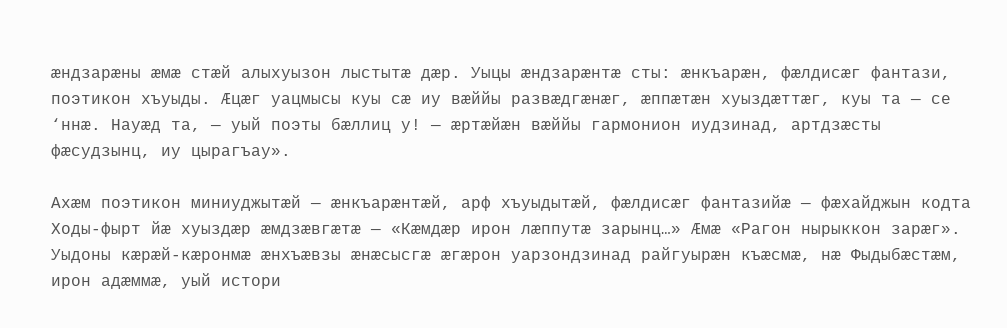ӕндзарӕны ӕмӕ стӕй алыхуызон лыстытӕ дӕр. Уыцы ӕндзарӕнтӕ сты: ӕнкъарӕн, фӕлдисӕг фантази, поэтикон хъуыды. Ӕцӕг уацмысы куы сӕ иу вӕййы развӕдгӕнӕг, ӕппӕтӕн хуыздӕттӕг, куы та — се ‘ннӕ. Науӕд та, — уый поэты бӕллиц у! — ӕртӕйӕн вӕййы гармонион иудзинад, артдзӕсты фӕсудзынц, иу цырагъау».

Ахӕм поэтикон миниуджытӕй — ӕнкъарӕнтӕй, арф хъуыдытӕй, фӕлдисӕг фантазийӕ — фӕхайджын кодта Ходы-фырт йӕ хуыздӕр ӕмдзӕвгӕтӕ — «Кӕмдӕр ирон лӕппутӕ зарынц…» Ӕмӕ «Рагон нырыккон зарӕг». Уыдоны кӕрӕй-кӕронмӕ ӕнхъӕвзы ӕнӕсысгӕ ӕгӕрон уарзондзинад райгуырӕн къӕсмӕ, нӕ Фыдыбӕстӕм, ирон адӕммӕ, уый истори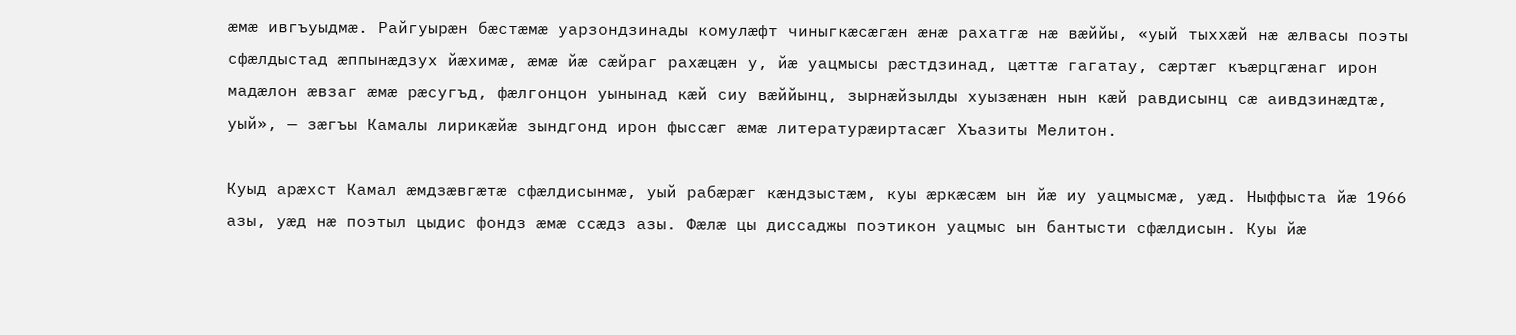ӕмӕ ивгъуыдмӕ. Райгуырӕн бӕстӕмӕ уарзондзинады комулӕфт чиныгкӕсӕгӕн ӕнӕ рахатгӕ нӕ вӕййы, «уый тыххӕй нӕ ӕлвасы поэты сфӕлдыстад ӕппынӕдзух йӕхимӕ, ӕмӕ йӕ сӕйраг рахӕцӕн у, йӕ уацмысы рӕстдзинад, цӕттӕ гагатау, сӕртӕг къӕрцгӕнаг ирон мадӕлон ӕвзаг ӕмӕ рӕсугъд, фӕлгонцон уынынад кӕй сиу вӕййынц, зырнӕйзылды хуызӕнӕн нын кӕй равдисынц сӕ аивдзинӕдтӕ, уый», — зӕгъы Камалы лирикӕйӕ зындгонд ирон фыссӕг ӕмӕ литературӕиртасӕг Хъазиты Мелитон.

Куыд арӕхст Камал ӕмдзӕвгӕтӕ сфӕлдисынмӕ, уый рабӕрӕг кӕндзыстӕм, куы ӕркӕсӕм ын йӕ иу уацмысмӕ, уӕд. Ныффыста йӕ 1966 азы, уӕд нӕ поэтыл цыдис фондз ӕмӕ ссӕдз азы. Фӕлӕ цы диссаджы поэтикон уацмыс ын бантысти сфӕлдисын. Куы йӕ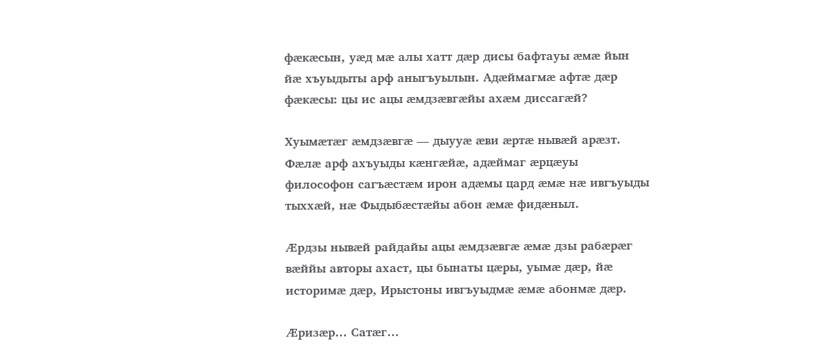фӕкӕсын, уӕд мӕ алы хатт дӕр дисы бафтауы ӕмӕ йын йӕ хъуыдыты арф аныгъуылын. Адӕймагмӕ афтӕ дӕр фӕкӕсы: цы ис ацы ӕмдзӕвгӕйы ахӕм диссагӕй?

Хуымӕтӕг ӕмдзӕвгӕ — дыууӕ ӕви ӕртӕ нывӕй арӕзт. Фӕлӕ арф ахъуыды кӕнгӕйӕ, адӕймаг ӕрцӕуы философон сагъӕстӕм ирон адӕмы цард ӕмӕ нӕ ивгъуыды тыххӕй, нӕ Фыдыбӕстӕйы абон ӕмӕ фидӕныл.

Ӕрдзы нывӕй райдайы ацы ӕмдзӕвгӕ ӕмӕ дзы рабӕрӕг вӕййы авторы ахаст, цы бынаты цӕры, уымӕ дӕр, йӕ историмӕ дӕр, Ирыстоны ивгъуыдмӕ ӕмӕ абонмӕ дӕр.

Ӕризӕр… Сатӕг…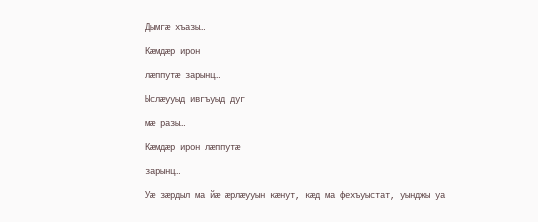Дымгӕ хъазы…

Кӕмдӕр ирон

лӕппутӕ зарынц…

Ыслӕууыд ивгъуыд дуг

мӕ разы…

Кӕмдӕр ирон лӕппутӕ

зарынц…

Уӕ зӕрдыл ма йӕ ӕрлӕууын кӕнут, кӕд ма фехъуыстат, уынджы уа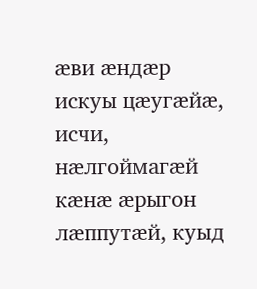ӕви ӕндӕр искуы цӕугӕйӕ, исчи, нӕлгоймагӕй кӕнӕ ӕрыгон лӕппутӕй, куыд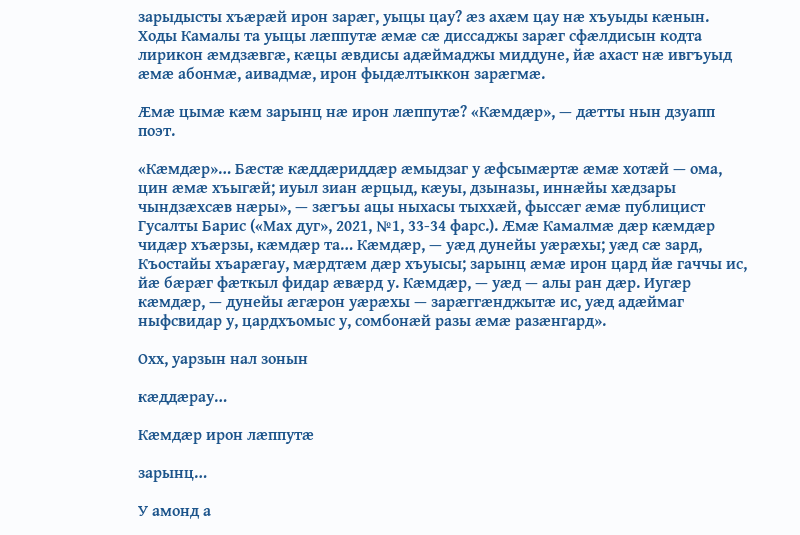зарыдысты хъӕрӕй ирон зарӕг, уыцы цау? ӕз ахӕм цау нӕ хъуыды кӕнын. Ходы Камалы та уыцы лӕппутӕ ӕмӕ сӕ диссаджы зарӕг сфӕлдисын кодта лирикон ӕмдзӕвгӕ, кӕцы ӕвдисы адӕймаджы миддуне, йӕ ахаст нӕ ивгъуыд ӕмӕ абонмӕ, аивадмӕ, ирон фыдӕлтыккон зарӕгмӕ.

Ӕмӕ цымӕ кӕм зарынц нӕ ирон лӕппутӕ? «Кӕмдӕр», — дӕтты нын дзуапп поэт.

«Кӕмдӕр»… Бӕстӕ кӕддӕриддӕр ӕмыдзаг у ӕфсымӕртӕ ӕмӕ хотӕй — ома, цин ӕмӕ хъыгӕй; иуыл зиан ӕрцыд, кӕуы, дзыназы, иннӕйы хӕдзары чындзӕхсӕв нӕры», — зӕгъы ацы ныхасы тыххӕй, фыссӕг ӕмӕ публицист Гусалты Барис («Мах дуг», 2021, №1, 33-34 фарс.). Ӕмӕ Камалмӕ дӕр кӕмдӕр чидӕр хъӕрзы, кӕмдӕр та… Кӕмдӕр, — уӕд дунейы уӕрӕхы; уӕд сӕ зард, Къостайы хъарӕгау, мӕрдтӕм дӕр хъуысы; зарынц ӕмӕ ирон цард йӕ гаччы ис, йӕ бӕрӕг фӕткыл фидар ӕвӕрд у. Кӕмдӕр, — уӕд — алы ран дӕр. Иугӕр кӕмдӕр, — дунейы ӕгӕрон уӕрӕхы — зарӕггӕнджытӕ ис, уӕд адӕймаг ныфсвидар у, цардхъомыс у, сомбонӕй разы ӕмӕ разӕнгард».

Охх, уарзын нал зонын

кӕддӕрау…

Кӕмдӕр ирон лӕппутӕ

зарынц…

У амонд а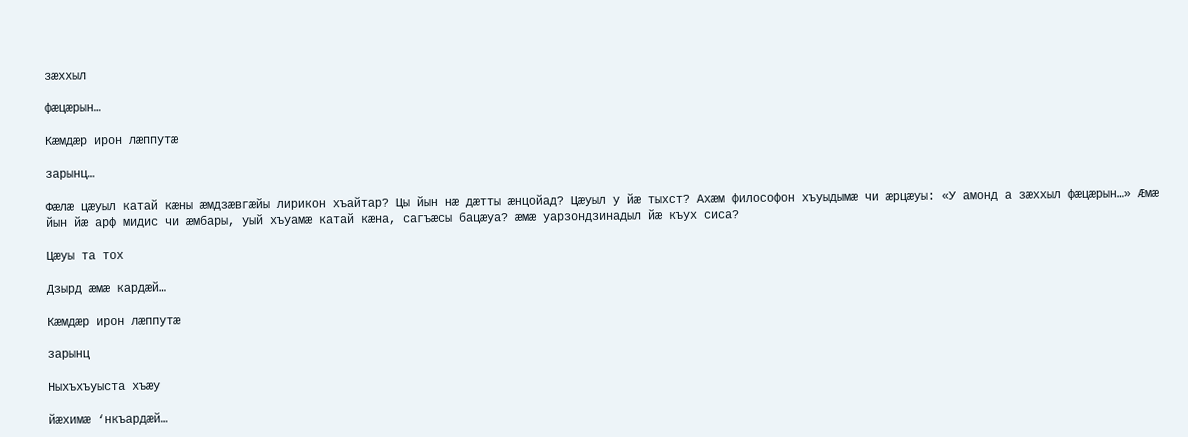зӕххыл

фӕцӕрын…

Кӕмдӕр ирон лӕппутӕ

зарынц…

Фӕлӕ цӕуыл катай кӕны ӕмдзӕвгӕйы лирикон хъайтар? Цы йын нӕ дӕтты ӕнцойад? Цӕуыл у йӕ тыхст? Ахӕм философон хъуыдымӕ чи ӕрцӕуы: «У амонд а зӕххыл фӕцӕрын…» Ӕмӕ йын йӕ арф мидис чи ӕмбары, уый хъуамӕ катай кӕна, сагъӕсы бацӕуа? ӕмӕ уарзондзинадыл йӕ къух сиса?

Цӕуы та тох

Дзырд ӕмӕ кардӕй…

Кӕмдӕр ирон лӕппутӕ

зарынц

Ныхъхъуыста хъӕу

йӕхимӕ ‘нкъардӕй…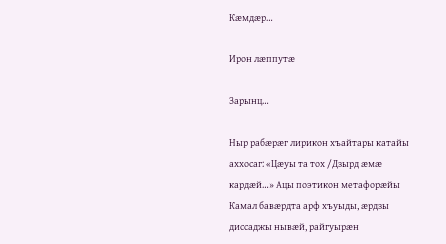Кӕмдӕр…

Ирон лӕппутӕ

Зарынц…

Ныр рабӕрӕг лирикон хъайтары катайы аххосаг: «Цӕуы та тох /Дзырд ӕмӕ кардӕй…» Ацы поэтикон метафорӕйы Камал бавӕрдта арф хъуыды, ӕрдзы диссаджы нывӕй, райгуырӕн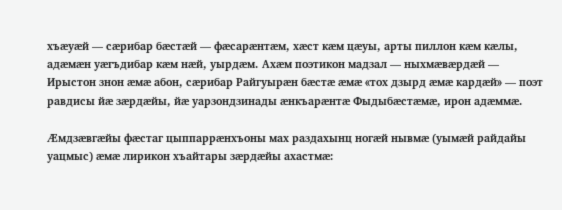хъӕуӕй — сӕрибар бӕстӕй — фӕсарӕнтӕм, хӕст кӕм цӕуы, арты пиллон кӕм кӕлы, адӕмӕн уӕгъдибар кӕм нӕй, уырдӕм. Ахӕм поэтикон мадзал — ныхмӕвӕрдӕй — Ирыстон знон ӕмӕ абон, сӕрибар Райгуырӕн бӕстӕ ӕмӕ «тох дзырд ӕмӕ кардӕй» — поэт равдисы йӕ зӕрдӕйы, йӕ уарзондзинады ӕнкъарӕнтӕ Фыдыбӕстӕмӕ, ирон адӕммӕ.

Ӕмдзӕвгӕйы фӕстаг цыппаррӕнхъоны мах раздахынц ногӕй нывмӕ (уымӕй райдайы уацмыс) ӕмӕ лирикон хъайтары зӕрдӕйы ахастмӕ: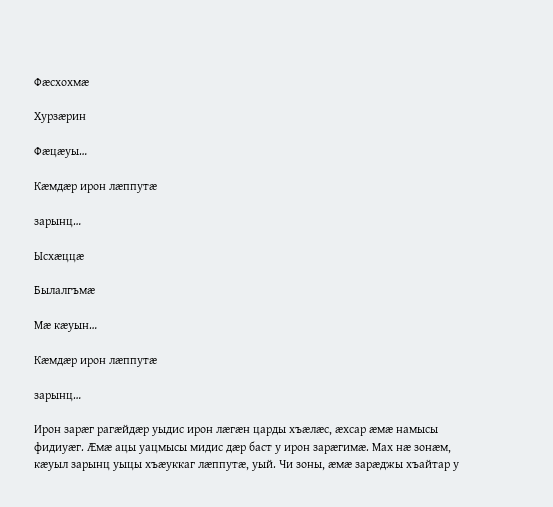Фӕсхохмӕ

Хурзӕрин

Фӕцӕуы…

Кӕмдӕр ирон лӕппутӕ

зарынц…

Ысхӕццӕ

Былалгъмӕ

Мӕ кӕуын…

Кӕмдӕр ирон лӕппутӕ

зарынц…

Ирон зарӕг рагӕйдӕр уыдис ирон лӕгӕн царды хъӕлӕс, ӕхсар ӕмӕ намысы фидиуӕг. Ӕмӕ ацы уацмысы мидис дӕр баст у ирон зарӕгимӕ. Мах нӕ зонӕм, кӕуыл зарынц уыцы хъӕуккаг лӕппутӕ, уый. Чи зоны, ӕмӕ зарӕджы хъайтар у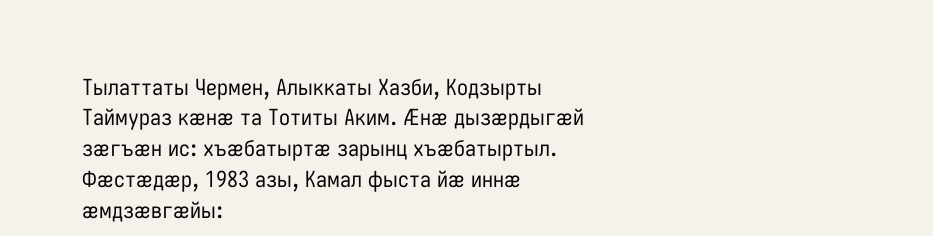Тылаттаты Чермен, Алыккаты Хазби, Кодзырты Таймураз кӕнӕ та Тотиты Аким. Ӕнӕ дызӕрдыгӕй зӕгъӕн ис: хъӕбатыртӕ зарынц хъӕбатыртыл. Фӕстӕдӕр, 1983 азы, Камал фыста йӕ иннӕ ӕмдзӕвгӕйы: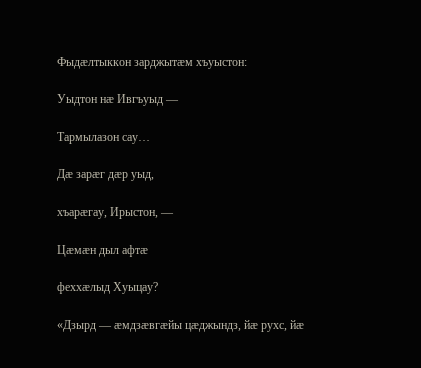Фыдӕлтыккон зарджытӕм хъуыстон:

Уыдтон нӕ Ивгъуыд —

Тармылазон сау…

Дӕ зарӕг дӕр уыд,

хъарӕгау, Ирыстон, —

Цӕмӕн дыл афтӕ

феххӕлыд Хуыцау?

«Дзырд — ӕмдзӕвгӕйы цӕджындз, йӕ рухс, йӕ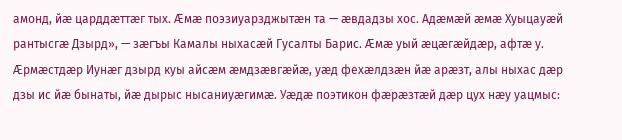амонд, йӕ царддӕттӕг тых. Ӕмӕ поэзиуарзджытӕн та — ӕвдадзы хос. Адӕмӕй ӕмӕ Хуыцауӕй рантысгӕ Дзырд», — зӕгъы Камалы ныхасӕй Гусалты Барис. Ӕмӕ уый ӕцӕгӕйдӕр, афтӕ у. Ӕрмӕстдӕр Иунӕг дзырд куы айсӕм ӕмдзӕвгӕйӕ, уӕд фехӕлдзӕн йӕ арӕзт, алы ныхас дӕр дзы ис йӕ бынаты, йӕ дырыс нысаниуӕгимӕ. Уӕдӕ поэтикон фӕрӕзтӕй дӕр цух нӕу уацмыс: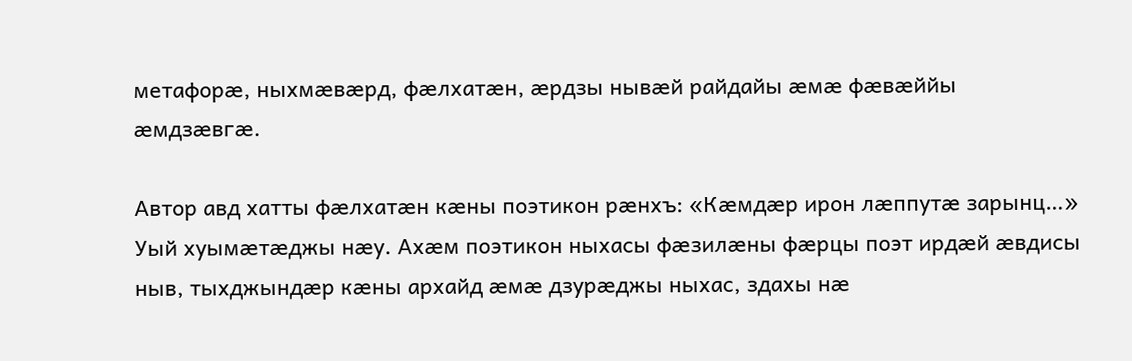метафорӕ, ныхмӕвӕрд, фӕлхатӕн, ӕрдзы нывӕй райдайы ӕмӕ фӕвӕййы ӕмдзӕвгӕ.

Автор авд хатты фӕлхатӕн кӕны поэтикон рӕнхъ: «Кӕмдӕр ирон лӕппутӕ зарынц…» Уый хуымӕтӕджы нӕу. Ахӕм поэтикон ныхасы фӕзилӕны фӕрцы поэт ирдӕй ӕвдисы ныв, тыхджындӕр кӕны архайд ӕмӕ дзурӕджы ныхас, здахы нӕ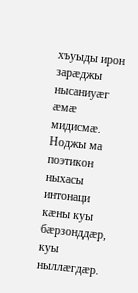хъуыды ирон зарӕджы нысаниуӕг ӕмӕ мидисмӕ. Ноджы ма поэтикон ныхасы интонаци кӕны куы бӕрзонддӕр, куы ныллӕгдӕр.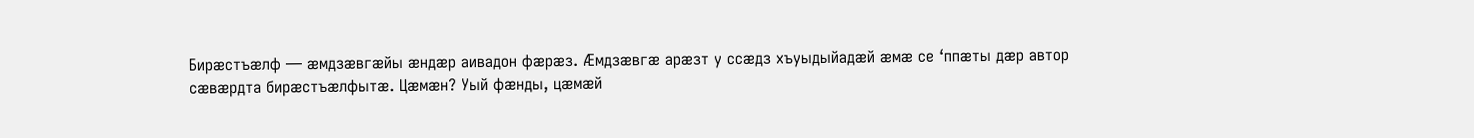Бирӕстъӕлф — ӕмдзӕвгӕйы ӕндӕр аивадон фӕрӕз. Ӕмдзӕвгӕ арӕзт у ссӕдз хъуыдыйадӕй ӕмӕ се ‘ппӕты дӕр автор сӕвӕрдта бирӕстъӕлфытӕ. Цӕмӕн? Уый фӕнды, цӕмӕй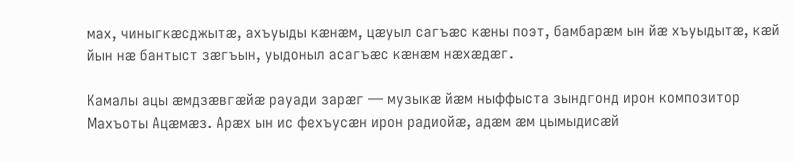мах, чиныгкӕсджытӕ, ахъуыды кӕнӕм, цӕуыл сагъӕс кӕны поэт, бамбарӕм ын йӕ хъуыдытӕ, кӕй йын нӕ бантыст зӕгъын, уыдоныл асагъӕс кӕнӕм нӕхӕдӕг.

Камалы ацы ӕмдзӕвгӕйӕ рауади зарӕг — музыкӕ йӕм ныффыста зындгонд ирон композитор Махъоты Ацӕмӕз. Арӕх ын ис фехъусӕн ирон радиойӕ, адӕм ӕм цымыдисӕй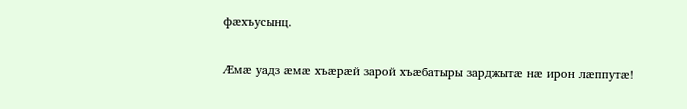фӕхъусынц.

Ӕмӕ уадз ӕмӕ хъӕрӕй зарой хъӕбатыры зарджытӕ нӕ ирон лӕппутӕ!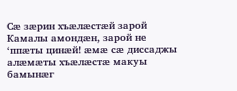Сӕ зӕрин хъӕлӕстӕй зарой Камалы амондӕн, зарой не ‘ппӕты цинӕй! ӕмӕ сӕ диссаджы алӕмӕты хъӕлӕстӕ макуы бамынӕг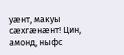уӕнт, макуы сӕхгӕнӕнт! Цин, амонд, ныфс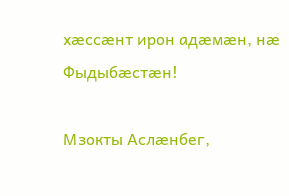хӕссӕнт ирон адӕмӕн, нӕ Фыдыбӕстӕн!

Мзокты Аслӕнбег,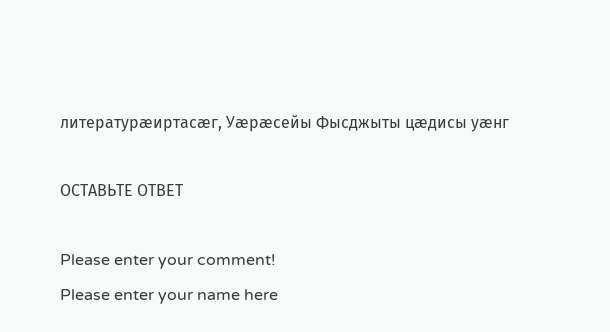литературӕиртасӕг, Уӕрӕсейы Фысджыты цӕдисы уӕнг

ОСТАВЬТЕ ОТВЕТ

Please enter your comment!
Please enter your name here